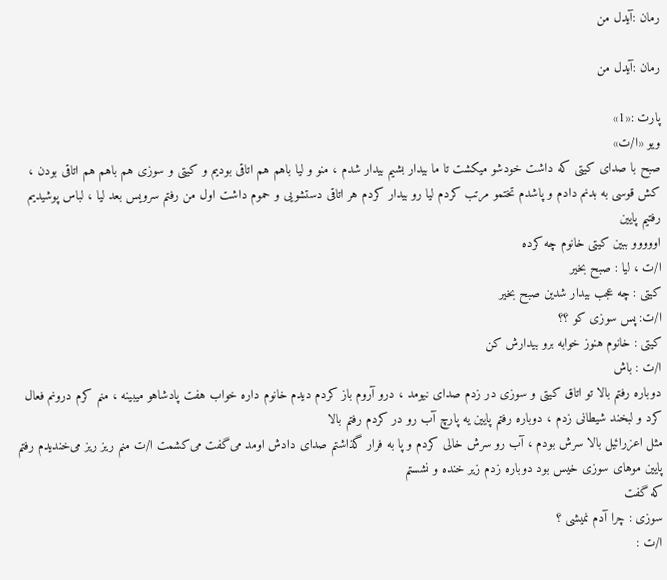رمان :آیدل من

رمان :آیدل من

پارت :«1»
ویو «ا/ت»
صبح با صدای کیتی که داشت خودشو میکشت تا ما بیدار بشیم بیدار شدم ، منو و لیا باهم هم اتاقی بودیم و کیتی و سوزی هم باهم هم اتاقی بودن ، کش قوسی به بدنم دادم و پاشدم تختمو مرتب کردم لیا رو بیدار کردم هر اتاقی دستشویی و حموم داشت اول من رفتم سرویس بعد لیا ، لباس پوشیدیم رفتیم پایین
اووووو ببین کیتی خانوم چه کرده
ا/ت ، لیا : صبح بخیر
کیتی : چه عجب بیدار شدین صبح بخیر
ا/ت: پس سوزی کو ؟؟
کیتی : خانوم هنوز خوابه برو بیدارش کن
ا/ت : باش
دوباره رفتم بالا تو اتاق کیتی و سوزی در زدم صدای نیومد ، درو آروم باز کردم دیدم خانوم داره خواب هفت پادشاهو میبینه ، منم کرم درونم فعال کرد و لبخند شیطانی زدم ، دوباره رفتم پایین یه پارچ آب رو در کردم رفتم بالا
مثل اعزرائیل بالا سرش بودم ، آب رو سرش خالی کردم و پا به فرار گذاشتم صدای دادش اومد می‌گفت می‌کشمت ا/ت منم ریز ریز می‌خندیدم رفتم پایین موهای سوزی خیس بود دوباره زدم زیر خنده و نشستم
که گفت
سوزی : چرا آدم نمیشی ؟
ا/ت :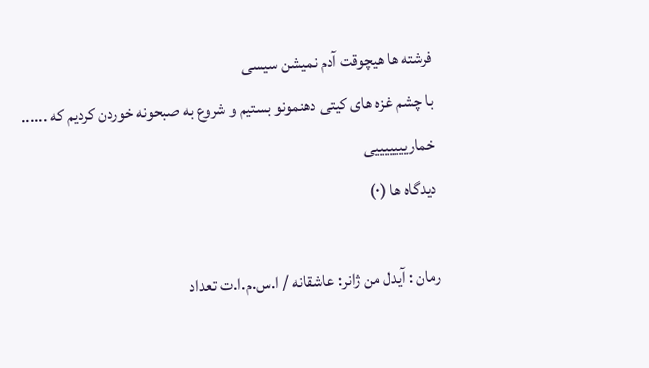فرشته ها هیچوقت آدم نمیشن سیسی
با چشم غزه های کیتی دهنمونو بستیم و شروع به صبحونه خوردن کردیم که ......
خماریییییییی
دیدگاه ها (۰)

رمان : آیدل من ژانر: عاشقانه / ا.س.م.ا.ت تعداد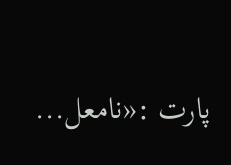پارت :«نامعل...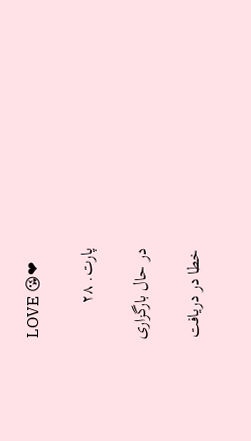LOVE 😘❤

پارت. ۲۸

در حال بارگزاری

خطا در دریافت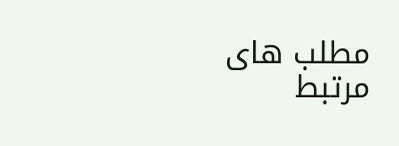مطلب های مرتبط